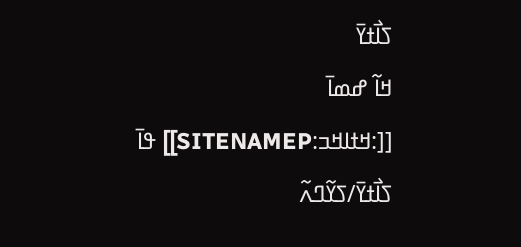ߖߊ߯ߙߌ߫
ߞߊ߬ ߝߘߊ߫ [[:ߞߙߊߞߏ:SITENAMEP]] ߟߊ߫
ߖߊ߯ߙߌ߫/ߖߌ߬ߣߍ߬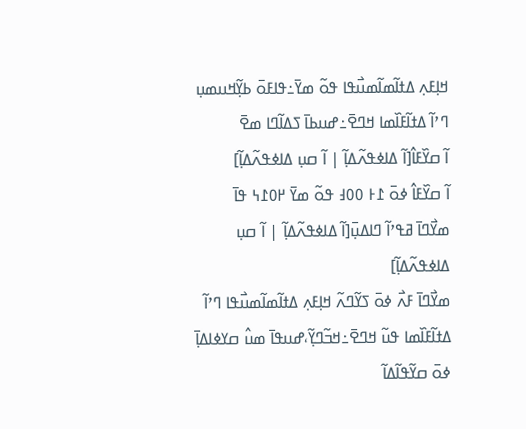ߞߊ߲ߓߍ߲ ߡߙߊ߬ߘߊ߬ߘߎ߯ߟߊ ߟߋ߬ ߘߌ߫߸ߟߊߓߋ߫ ߕߌ߲߬ߞߎߘߎ߲ ߣߴߊ߬ ߡߙߊ߬ߓߊ߰ߘߊ ߞߣߐ߫߸ߝߎߕߊ߫ ߖߡߊ߬ߣߊ ߘߐ߫
ߊ߬ ߛߌ߰ߓߊ߮[ߊ߬ ߡߊߦߟߍ߬ߡߊ߲߬ | ߊ߬ ߛߎ߲ ߡߊߦߟߍ߬ߡߊ߲߬]
ߊ߬ ߛߌ߰ߓߊ߮ ߦߋ߫ ߁߅ ߀߀߃ ߟߋ߬ ߘߌ߫ ߂߀߁߆ ߟߊ߫
ߘߌ߯ߣߊ߫ ߥߟߴߊ߬ ߣߊߡߎ߲߫[ߊ߬ ߡߊߦߟߍ߬ߡߊ߲߬ | ߊ߬ ߛߎ߲ ߡߊߦߟߍ߬ߡߊ߲߬]
ߘߌ߯ߣߊ߫ ߓߍ߯ ߦߋ߫ ߖߌ߬ߣߍ߬ ߞߊ߲ߓߍ߲ ߡߙߊ߬ߘߊ߬ߘߎ߯ߟߊ ߣߴߊ߬ ߡߙߊ߬ߓߊ߰ߘߊ ߟߎ߬ ߞߣߐ߫߸ߞߏ߬ߣߌ߲߬،ߝߎߟߊ߫ ߘߎ߮ ߛߌߦߊߡߊ߲߫ ߦߋ߫ ߛߌ߬ߟߊ߬ߡߊ߬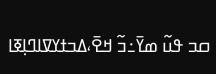ߛߏ ߟߎ߬ ߘߌ߫߸ߏ߬ ߞߐ߫،ߡߏߙߌߜߊߣߊ߲ߧߊ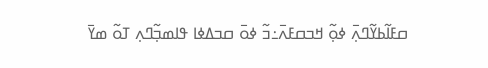ߛߓߊ߬ߕߌ߬ߣߍ߲߫ ߦߋ߲߬ ߞߏߛߓߍ߫߸ߏ߬ ߦߋ߫ ߛߏߡߦߊ ߟߊߘߏ߲߬ߣߍ߲ ߠߋ߬ ߘߌ߫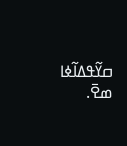ߛߌ߬ߟߡߊ߬ߦߊ ߘߐ߫.